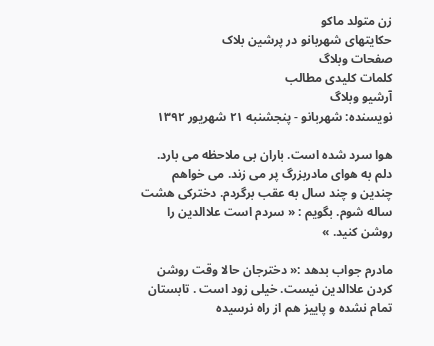زن متولد ماکو
حکایتهای شهربانو در پرشین بلاک
صفحات وبلاگ
کلمات کلیدی مطالب
آرشیو وبلاگ
نویسنده: شهربانو - پنجشنبه ٢۱ شهریور ۱۳٩٢

هوا سرد شده است. باران بی ملاحظه می بارد. دلم به هوای مادربزرگ پر می زند. می خواهم چندین و چند سال به عقب برگردم. دخترکی هشت ساله شوم. بگویم : « سردم است علاالدین را روشن کنید. »

مادرم جواب بدهد :« دخترجان حالا وقت روشن کردن علاالدین نیست. خیلی زود است . تابستان تمام نشده و پاییز هم از راه نرسیده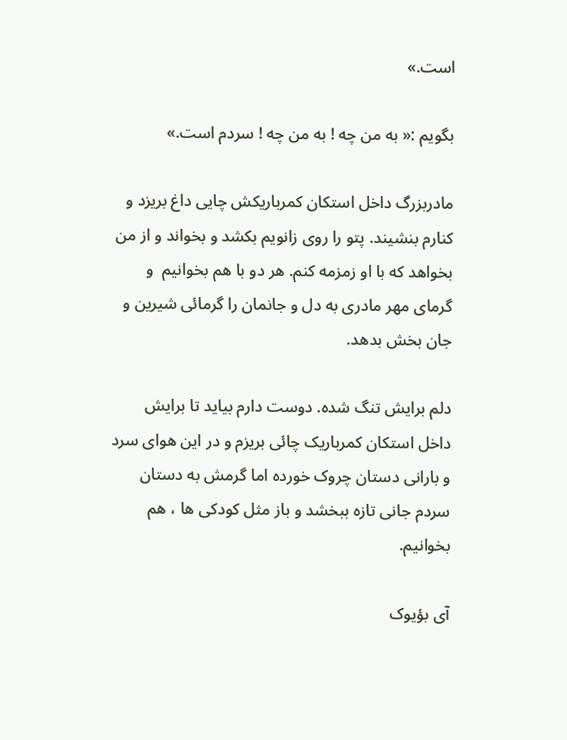است.»

بگویم :« به من چه ! به من چه ! سردم است.»

مادربزرگ داخل استکان کمرباریکش چایی داغ بریزد و کنارم بنشیند. پتو را روی زانویم بکشد و بخواند و از من بخواهد که با او زمزمه کنم. هر دو با هم بخوانیم  و گرمای مهر مادری به دل و جانمان را گرمائی شیرین و جان بخش بدهد.

دلم برایش تنگ شده. دوست دارم بیاید تا برایش داخل استکان کمرباریک چائی بریزم و در این هوای سرد و بارانی دستان چروک خورده اما گرمش به دستان سردم جانی تازه ببخشد و باز مثل کودکی ها ، هم بخوانیم.

آی بؤیوک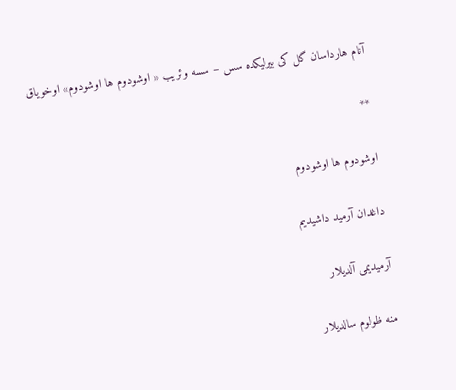آنام هارداسان گل کی بیرلیکده سس – سسه وئریب « اوشودوم ها اوشودوم» اوخویاق

**

اوشودوم ها اوشودوم

داغدان آرمید داشیدیم

آرمیدیمی آلدیلار

منه ظولوم سالدیلار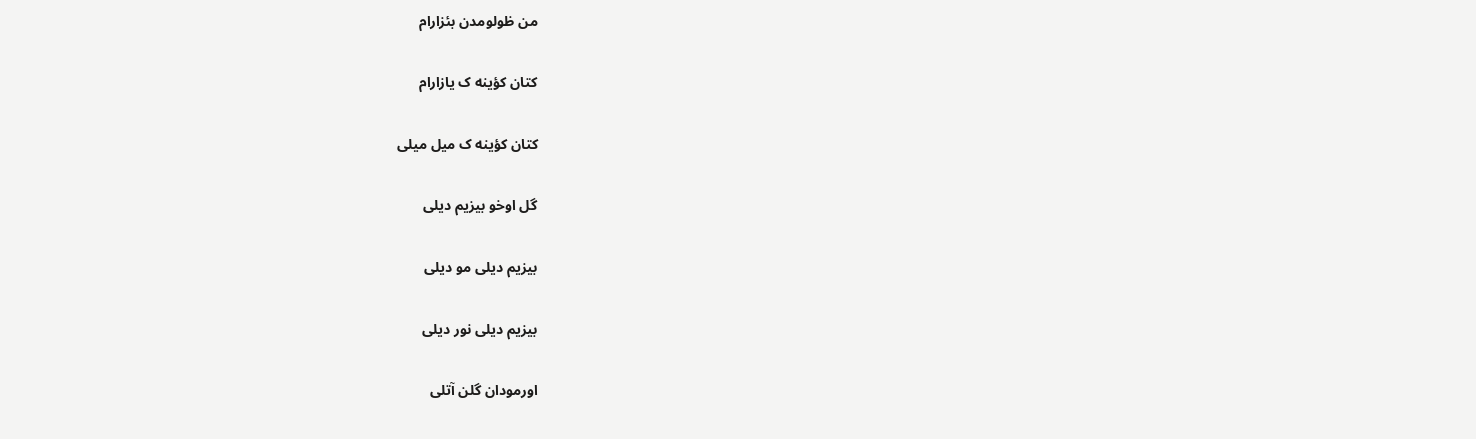من ظولومدن بئزارام

کتان کؤینه ک یازارام

کتان کؤینه ک میل میلی

گل اوخو بیزیم دیلی

بیزیم دیلی مو دیلی

بیزیم دیلی نور دیلی

اورمودان گلن آتلی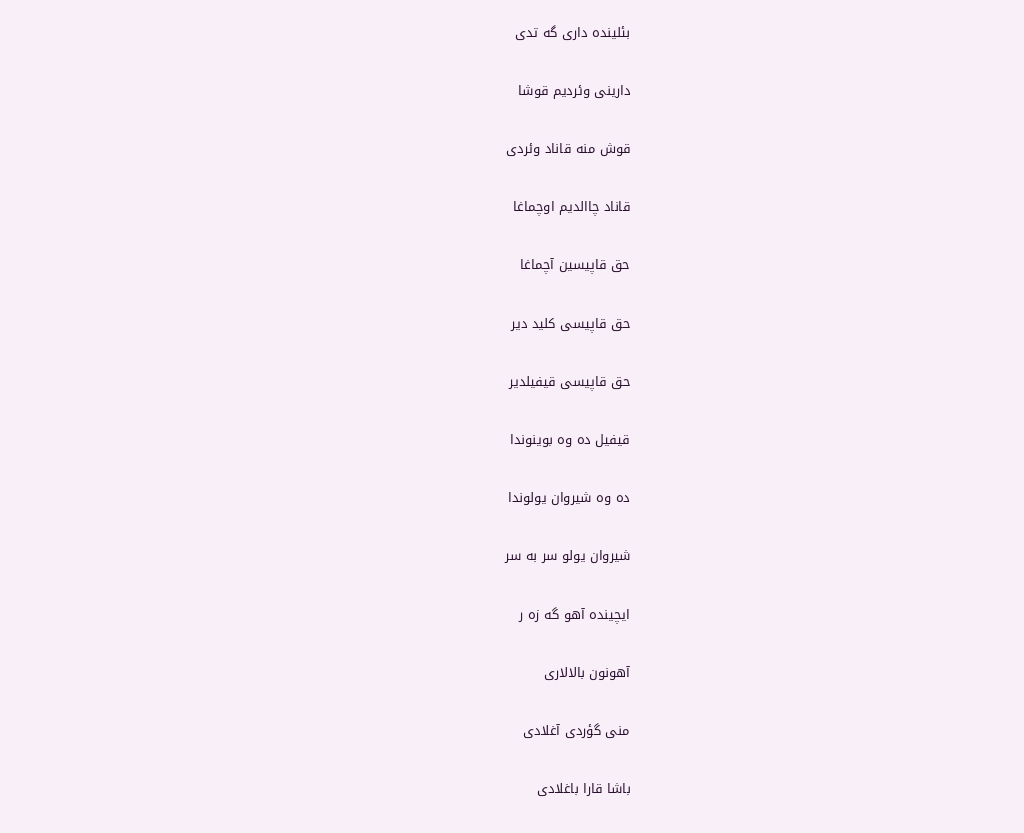بئلینده داری گه تدی

دارینی وئردیم قوشا

قوش منه قاناد وئردی

قاناد چاالدیم اوچماغا

حق قاپیسین آچماغا

حق قاپیسی کلید دیر

حق قاپیسی قیفیلدیر

قیفیل ده وه بوینوندا

ده وه شیروان یولوندا

شیروان یولو سر به سر

ایچینده آهو گه زه ر

آهونون بالالاری

منی گؤردی آغلادی

باشا قارا باغلادی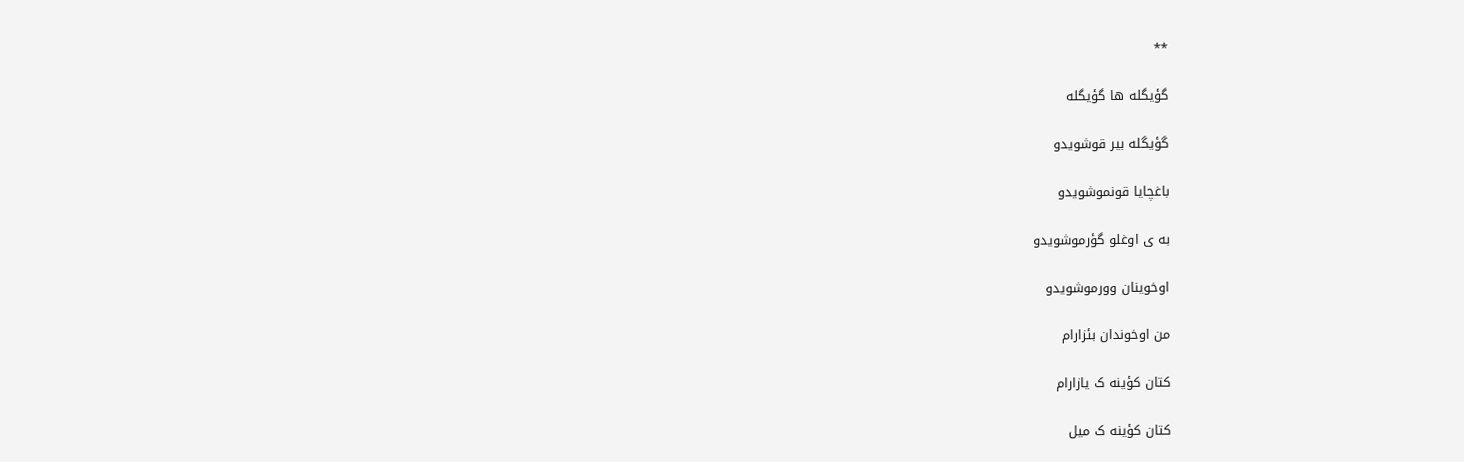**

گؤیگله ها گؤیگله

گؤیگله بیر قوشویدو

باغچایا قونموشویدو

به ی اوغلو گؤرموشویدو

اوخوینان وورموشویدو

من اوخوندان بئزارام

کتان کؤینه ک یازارام

کتان کؤینه ک میل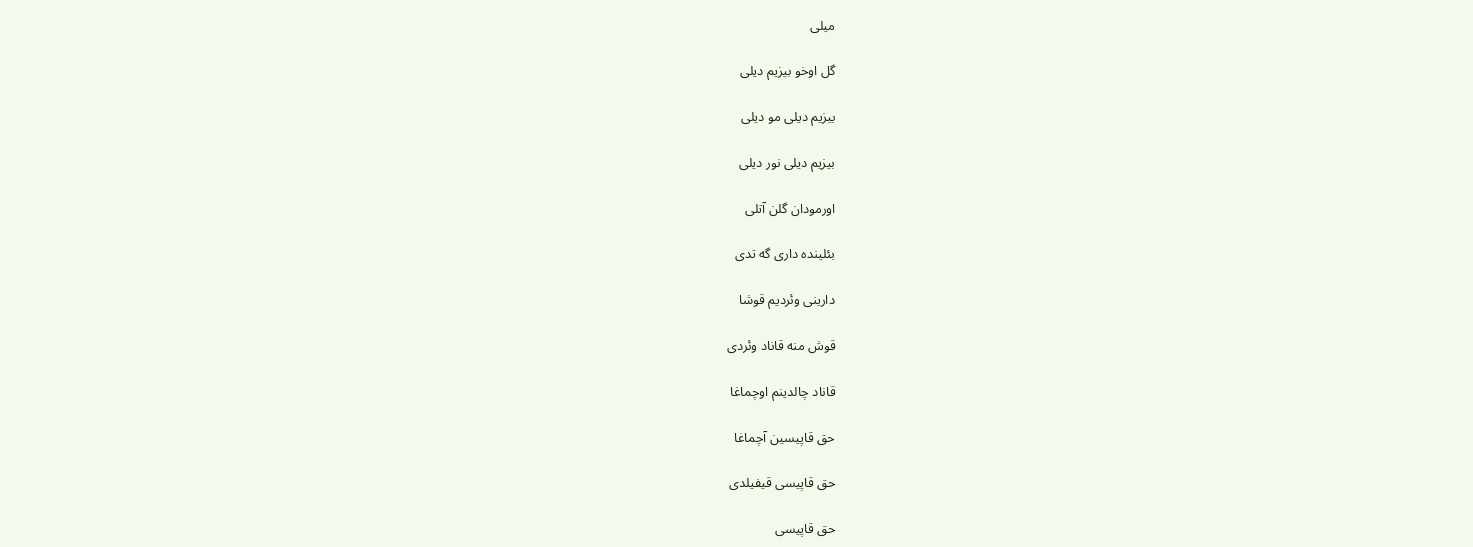میلی

گل اوخو بیزیم دیلی

بیزیم دیلی مو دیلی

بیزیم دیلی نور دیلی

اورمودان گلن آتلی

بئلینده داری گه تدی

دارینی وئردیم قوشا

قوش منه قاناد وئردی

قاناد چالدینم اوچماغا

حق قاپیسین آچماغا

حق قاپیسی قیفیلدی

حق قاپیسی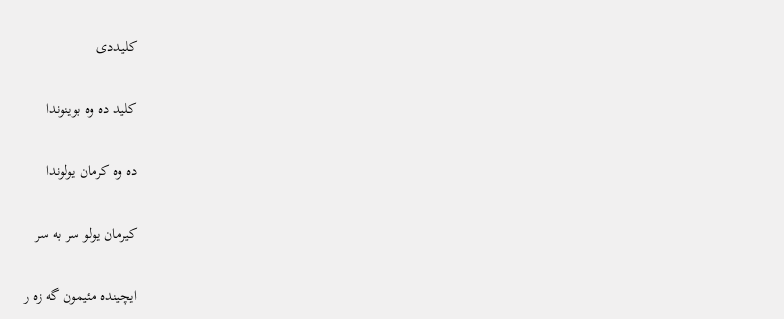کلیددی

کلید ده وه بوینوندا

ده وه کرمان یولوندا

کیرمان یولو سر به سر

ایچینده مئیمون گه زه ر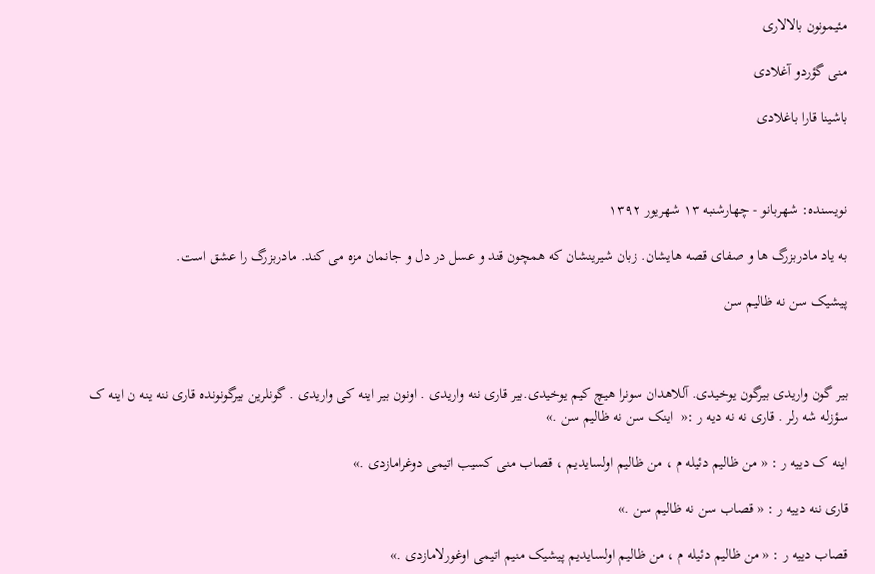مئیمونون بالالاری

منی گؤردو آغلادی

باشینا قارا باغلادی



نویسنده: شهربانو - چهارشنبه ۱۳ شهریور ۱۳٩٢

به یاد مادربزرگ ها و صفای قصه هایشان. زبان شیرینشان که همچون قند و عسل در دل و جانمان مزه می کند. مادربزرگ را عشق است.

پیشیک سن نه ظالیم سن



بیر گون واریدی بیرگون یوخیدی. آللاهدان سونرا هیچ کیم یوخیدی.بیر قاری ننه واریدی . اونون بیر اینه کی واریدی . گونلرین بیرگونونده قاری ننه ینه ن اینه ک سؤزله شه رلر . قاری نه نه دیه ر :«  اینک سن نه ظالیم سن .»

اینه ک دییه ر : « من ظالیم دئیله م ، من ظالیم اولسایدیم ، قصاب منی کسیب اتیمی دوغرامازدی .»

قاری ننه دییه ر : « قصاب سن نه ظالیم سن .»

قصاب دییه ر : « من ظالیم دئیله م ، من ظالیم اولسایدیم پیشیک منیم اتیمی اوغورلامازدی .»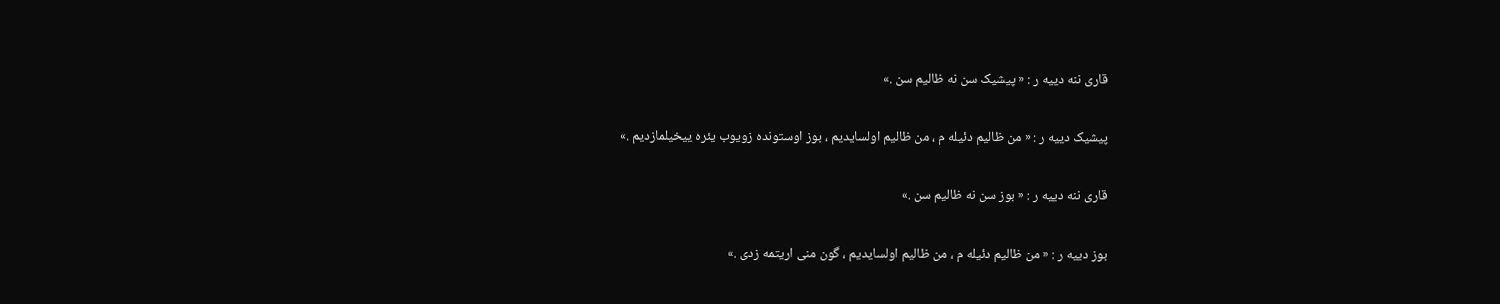قاری ننه دییه ر : « پیشیک سن نه ظالیم سن .»

پیشیک دییه ر : « من ظالیم دئیله م ، من ظالیم اولسایدیم ، بوز اوستونده زویوب یئره ییخیلمازدیم .»

قاری ننه دییه ر : « بوز سن نه ظالیم سن .»

بوز دییه ر : « من ظالیم دئیله م ، من ظالیم اولسایدیم ، گون منی اریتمه زدی .»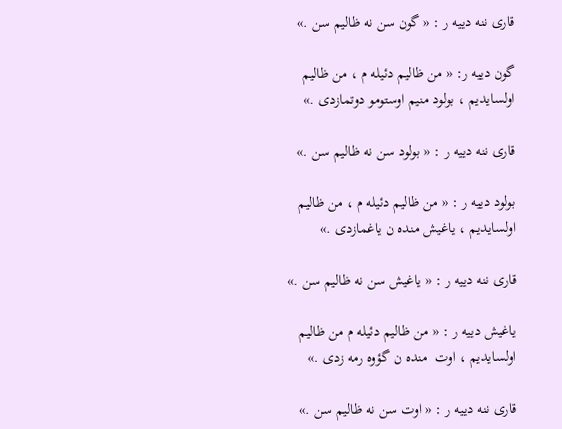قاری ننه دییه ر : « گون سن نه ظالیم سن .»

گون دییه ر: « من ظالیم دئیله م ، من ظالیم اولسایدیم ، بولود منیم اوستومو دوتمازدی .»

قاری ننه دییه ر : « بولود سن نه ظالیم سن .»

بولود دییه ر : « من ظالیم دئیله م ، من ظالیم اولسایدیم ، یاغیش منده ن یاغمازدی .»

قاری ننه دییه ر : « یاغیش سن نه ظالیم سن .»

یاغیش دییه ر : « من ظالیم دئیله م من ظالیم اولسایدیم ، اوت  منده ن گؤوه رمه زدی .»

قاری ننه دییه ر : « اوت سن نه ظالیم سن .»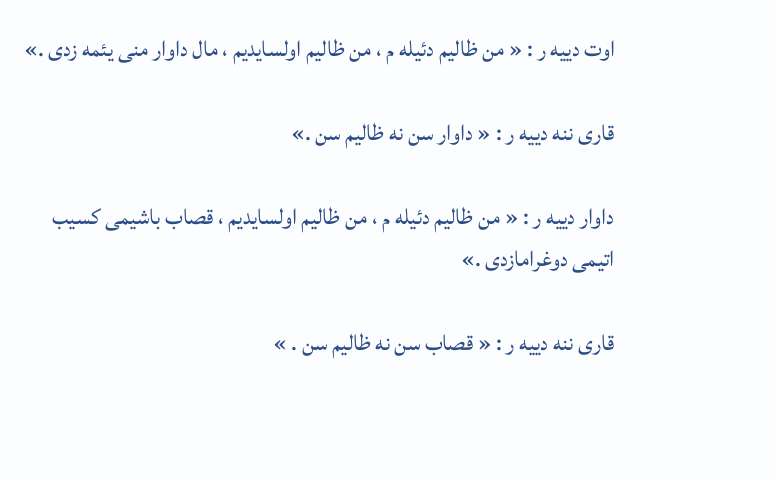اوت دییه ر : « من ظالیم دئیله م ، من ظالیم اولسایدیم ، مال داوار منی یئمه زدی .»

قاری ننه دییه ر : « داوار سن نه ظالیم سن .»

داوار دییه ر : « من ظالیم دئیله م ، من ظالیم اولسایدیم ، قصاب باشیمی کسیب اتیمی دوغرامازدی .»

قاری ننه دییه ر : « قصاب سن نه ظالیم سن . »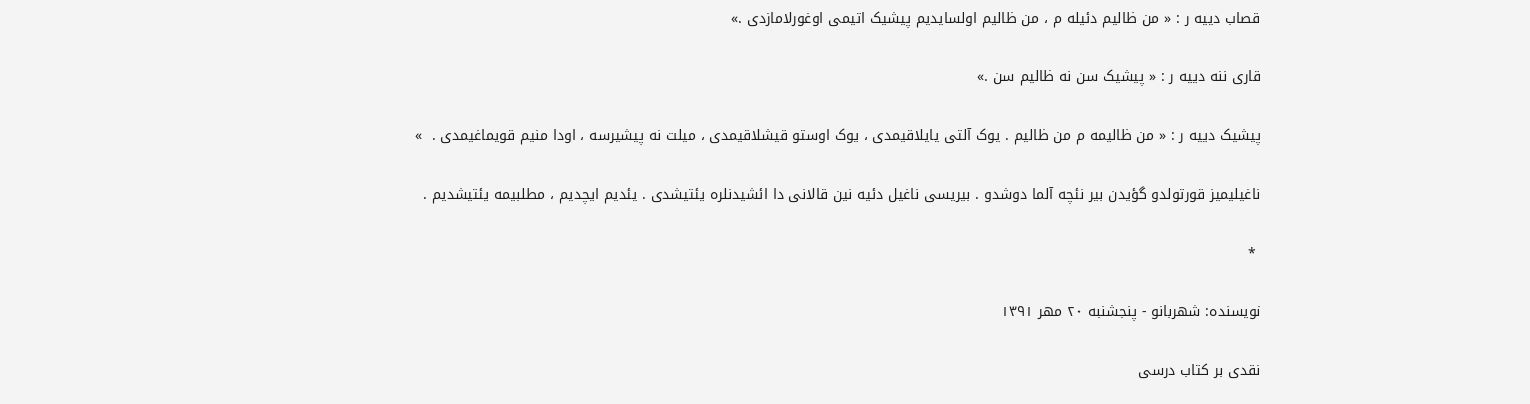قصاب دییه ر : « من ظالیم دئیله م ، من ظالیم اولسایدیم پیشیک اتیمی اوغورلامازدی .»

قاری ننه دییه ر : « پیشیک سن نه ظالیم سن .»

پیشیک دییه ر : « من ظالیمه م من ظالیم . یوک آلتی یایلاقیمدی ، یوک اوستو قیشلاقیمدی ، میلت نه پیشیرسه ، اودا منیم قویماغیمدی .  »

ناغیلیمیز قورتولدو گؤیدن بیر نئچه آلما دوشدو . بیریسی ناغیل دئیه نین قالانی دا ائشیدنلره یئتیشدی . یئدیم ایچدیم ، مطلبیمه یئتیشدیم .

 *

نویسنده: شهربانو - پنجشنبه ٢٠ مهر ۱۳٩۱

نقدی بر کتاب درسی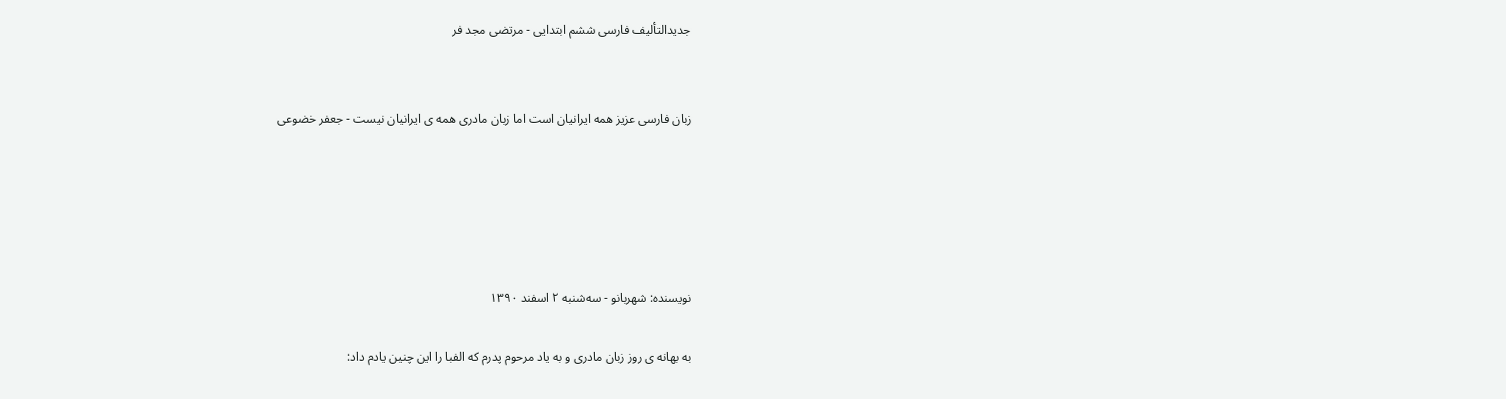جدیدالتألیف فارسی ششم ابتدایی - مرتضی مجد فر


زبان فارسی عزیز همه ایرانیان است اما زبان مادری همه ی ایرانیان نیست - جعفر خضوعی





نویسنده: شهربانو - سه‌شنبه ٢ اسفند ۱۳٩٠

به بهانه ی روز زبان مادری و به یاد مرحوم پدرم که الفبا را این چنین یادم داد: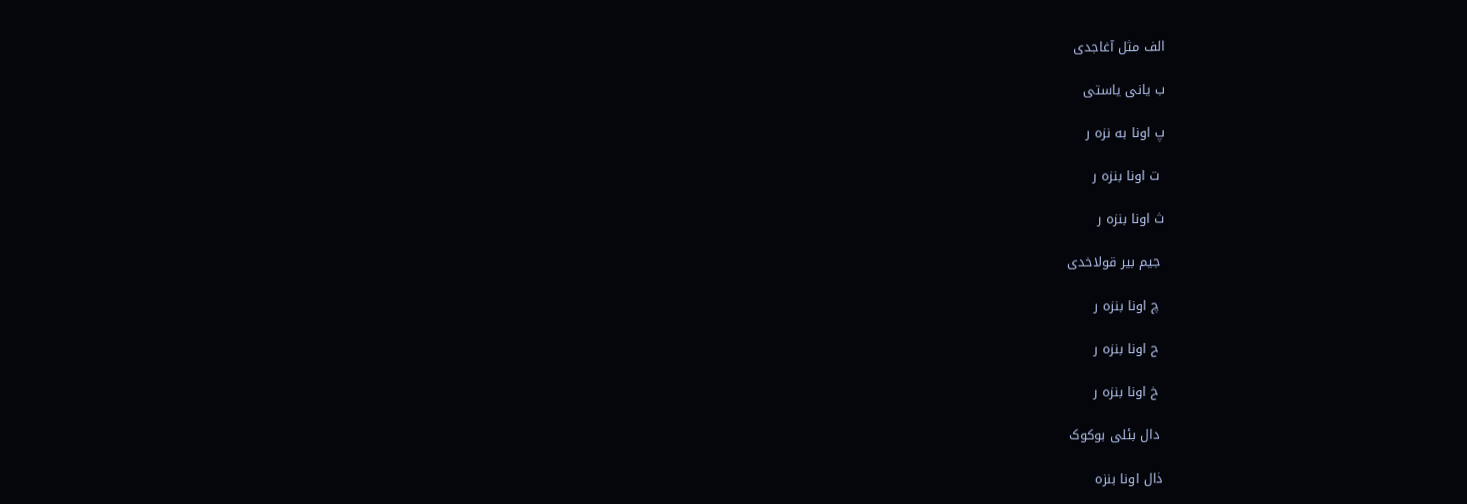الف مثل آغاجدی

ب یانی یاستی

پ اونا به نزه ر

 ت اونا بنزه ر

ث اونا بنزه ر

 جیم بیر قولاخدی

 چ اونا بنزه ر

 ح اونا بنزه ر

 خ اونا بنزه ر

 دال بئلی بوکوک

ذال اونا بنزه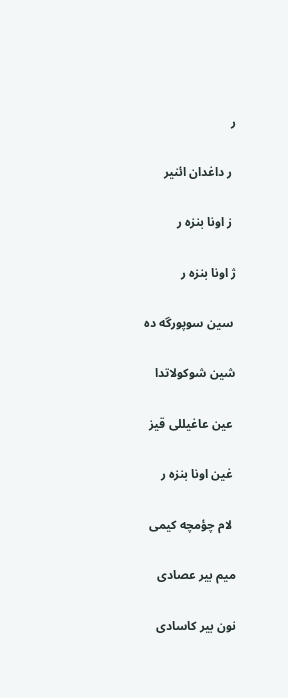ر

 ر داغدان ائنیر

 ز اونا بنزه ر

ژ اونا بنزه ر

 سین سوپورگه ده

شین شوکولاتدا

 عین عاغیللی قیز

 غین اونا بنزه ر

 لام چؤمچه کیمی

میم بیر عصادی

نون بیر کاسادی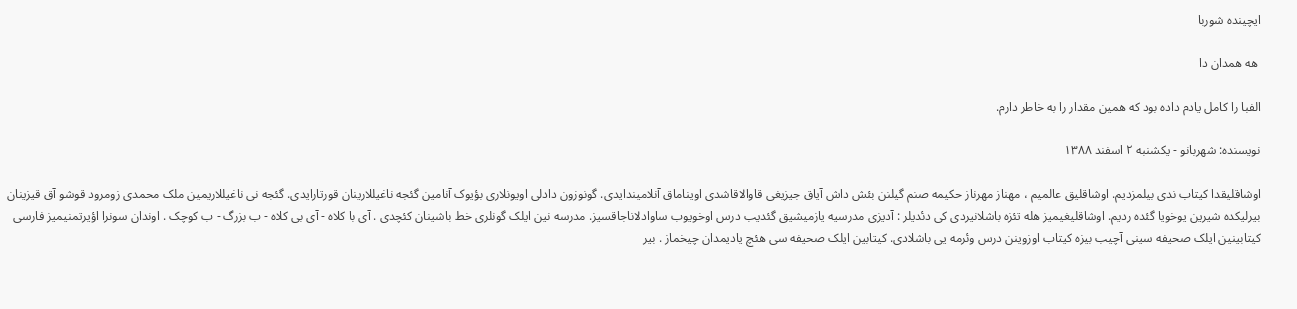ایچینده شوربا

 هه همدان دا

الفبا را کامل یادم داده بود که همین مقدار را به خاطر دارم.

نویسنده: شهربانو - یکشنبه ٢ اسفند ۱۳۸۸

اوشاقلیقدا کیتاب ندی بیلمزدیم. اوشاقلیق عالمیم ، مهناز مهرناز حکیمه صنم گیلنن بئش داش آیاق جیزیغی قاوالاقاشدی اویناماق آنلامیندایدی. گونوزون دادلی اویونلاری بؤیوک آنامین گئجه ناغیللارینان قورتارایدی. گئجه نی ناغیللاریمین ملک محمدی زومرود قوشو آق قیزینان بیرلیکده شیرین یوخویا گئده ردیم. اوشاقلیغیمیز هله تئزه باشلانیردی کی دئدیلر : آدیزی مدرسیه یازمیشیق گئدیب درس اوخویوب ساوادلاناجاقسیز. مدرسه نین ایلک گونلری خط باشینان کئچدی . آی با کلاه - آی بی کلاه - ب بزرگ - ب کوچک . اوندان سونرا اؤیرتمنیمیز فارسی کیتابینین ایلک صحیفه سینی آچیب بیزه کیتاب اوزوینن درس وئرمه یی باشلادی. کیتابین ایلک صحیفه سی هئچ یادیمدان چیخماز . بیر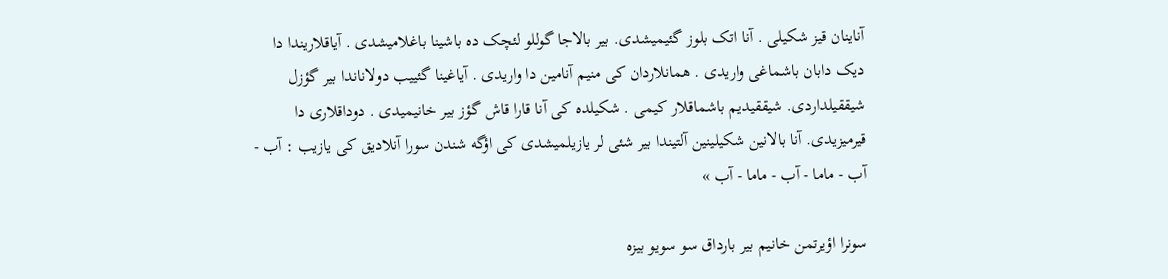آناینان قیز شکیلی . آنا اتک بلوز گئیمیشدی. بیر بالاجا گوللو لئچک ده باشینا باغلامیشدی . آیاقلاریندا دا دیک دابان باشماغی واریدی . همانلاردان کی منیم آنامین دا واریدی . آیاغینا گئییب دولاناندا بیر گؤزل شیققیلداردی. شیققیدیم باشماقلار کیمی . شکیلده کی آنا قارا قاش گؤز بیر خانیمیدی . دوداقلاری دا قیرمیزیدی. آنا بالانین شکیلینین آلتیندا بیر شئی لر یازیلمیشدی کی اؤگه شندن سورا آنلادیق کی یازیب : آب - آب - ماما - آب - ماما - آب »

سونرا اؤیرتمن خانیم بیر بارداق سو سویو بیزه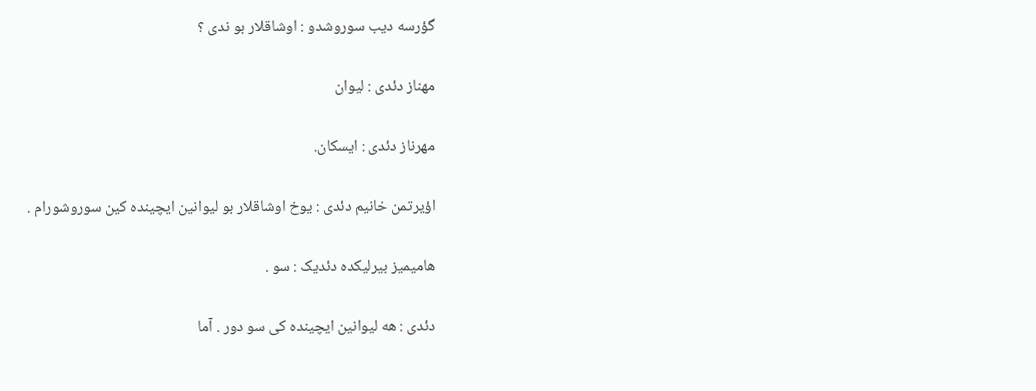گؤرسه دیب سوروشدو : اوشاقلار بو ندی ؟

مهناز دئدی : لیوان

مهرناز دئدی : ایسکان.

اؤیرتمن خانیم دئدی : یوخ اوشاقلار بو لیوانین ایچینده کین سوروشورام .

هامیمیز بیرلیکده دئدیک : سو .

دئدی : هه لیوانین ایچینده کی سو دور . آما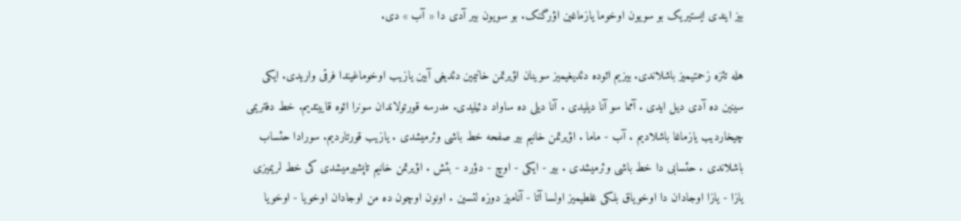بیز ایندی ایستیریک بو سویون اوخوما یازماغین اؤرگنک. بو سویون بیر آدی دا « آب » دی.

هله تئزه زحمتیمیز باشلاندی. بیزیم ائوده دئدیغیمیز سوینان اؤیرتمن خانیمین دئدیغی آبین یازیب اوخوماغیندا فرقی واریدی. ایکی سینین ده آدی دیل ایدی . آمما سو آنا دیلیدی . آنا دیلی ده ساواد دئیلیدی. مدرسه قورتولاندان سونرا ائوه قاییتدیم. خط دفتریمی چیخاردیب یازماغا باشلادیم . آب - ماما . اؤیرتمن خانیم بیر صفحه خط باشی وئرمیشدی . یازیب قورتاردیم. سورادا حئساب باشلاندی . حئسابی دا خط باشی وئرمیشدی . بیر - ایکی - اوچ - دؤرد - بئش . اؤیرتمن خانیم تاپشیرمیشدی کی خط لریمیزی یازا - یازا اوجادان دا اوخویاق بلکی غلطیمیز اولسا آتا - آنامیز دوزه لتسین . اونون اوچون ده من اوجادان اوخویا - اوخویا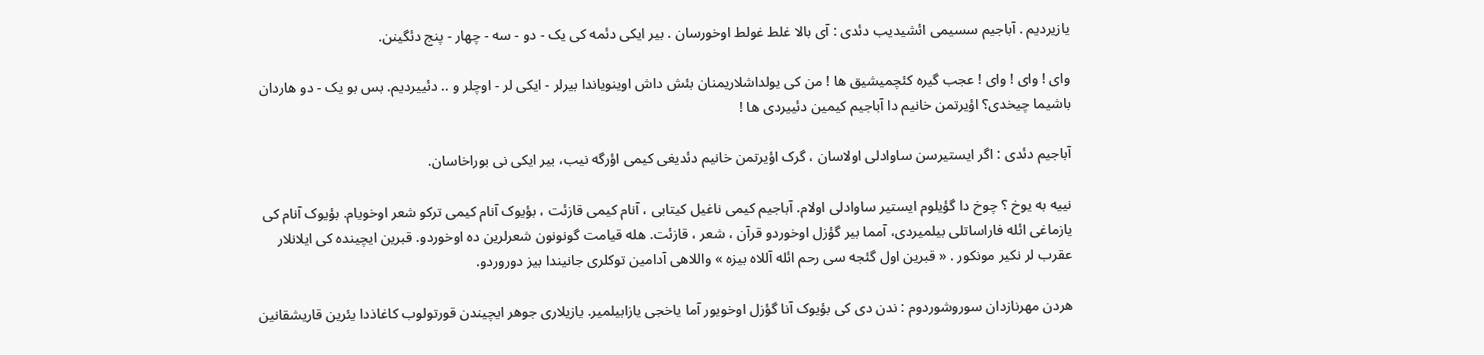یازیردیم . آباجیم سسیمی ائشیدیب دئدی : آی بالا غلط غولط اوخورسان . بیر ایکی دئمه کی یک - دو - سه - چهار - پنج دئگینن.

وای ! وای ! وای ! عجب گیره کئچمیشیق ها ! من کی یولداشلاریمنان بئش داش اوینویاندا بیرلر - ایکی لر - اوچلر و .. دئییردیم. بس بو یک - دو هاردان باشیما چیخدی؟ اؤیرتمن خانیم دا آباجیم کیمین دئییردی ها !

آباجیم دئدی : اگر ایستیرسن ساوادلی اولاسان ، گرک اؤیرتمن خانیم دئدیغی کیمی اؤرگه نیب، بیر ایکی نی بوراخاسان.

نییه به یوخ ؟ چوخ دا گؤیلوم ایستیر ساوادلی اولام. آباجیم کیمی ناغیل کیتابی ، آنام کیمی قازئت ، بؤیوک آنام کیمی ترکو شعر اوخویام. بؤیوک آنام کی یازماغی ائله فاراساتلی بیلمیردی، آمما بیر گؤزل اوخوردو قرآن ، شعر ، قازئت. هله قیامت گونونون شعرلرین ده اوخوردو. قبرین ایچینده کی ایلانلار عقرب لر نکیر مونکور . « قبرین اول گئجه سی رحم ائله آللاه بیزه » واللاهی آدامین توکلری جانیندا بیز دوروردو.

هردن مهرنازدان سوروشوردوم : ندن دی کی بؤیوک آنا گؤزل اوخویور آما یاخجی یازابیلمیر. یازیلاری جوهر ایچیندن قورتولوب کاغاذدا یئرین قاریشقانین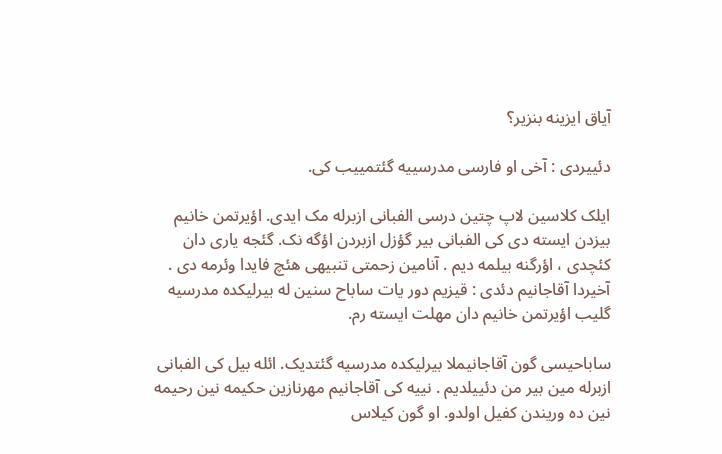آیاق ایزینه بنزیر؟

دئییردی : آخی او فارسی مدرسییه گئتمییب کی.

ایلک کلاسین لاپ چتین درسی الفبانی ازبرله مک ایدی. اؤیرتمن خانیم بیزدن ایسته دی کی الفبانی بیر گؤزل ازبردن اؤگه نک. گئجه یاری دان کئچدی ، اؤرگنه بیلمه دیم . آنامین زحمتی تنبیهی هئچ فایدا وئرمه دی . آخیردا آقاجانیم دئدی : قیزیم دور یات ساباح سنین له بیرلیکده مدرسیه گلیب اؤیرتمن خانیم دان مهلت ایسته رم.

ساباحیسی گون آقاجانیملا بیرلیکده مدرسیه گئتدیک. ائله بیل کی الفبانی ازبرله مین بیر من دئییلدیم . نییه کی آقاجانیم مهرنازین حکیمه نین رحیمه نین ده وریندن کفیل اولدو. او گون کیلاس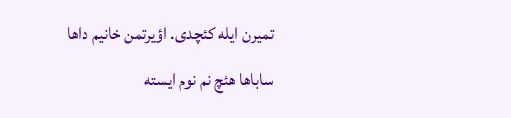تمیرن ایله کئچدی. اؤیرتمن خانیم داها ساباها هئچ نم نوم ایسته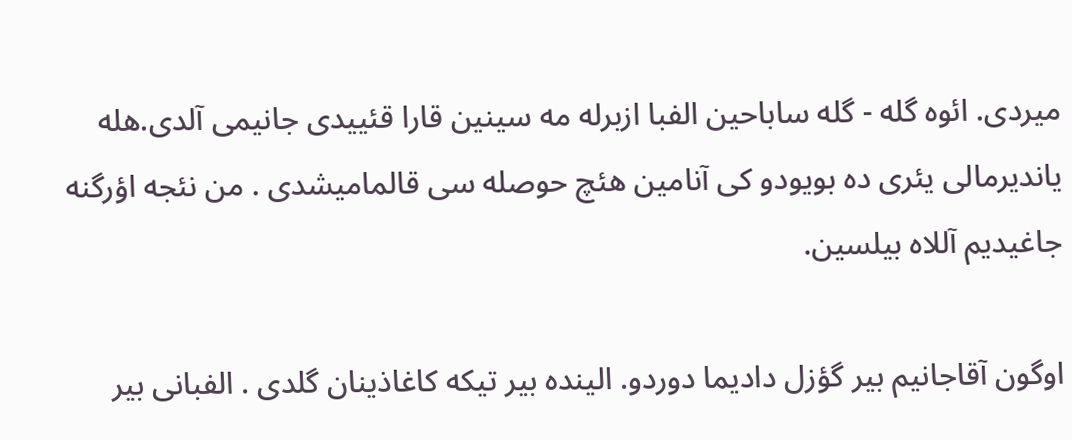میردی. ائوه گله - گله ساباحین الفبا ازبرله مه سینین قارا قئییدی جانیمی آلدی.هله یاندیرمالی یئری ده بویودو کی آنامین هئچ حوصله سی قالمامیشدی . من نئجه اؤرگنه جاغیدیم آللاه بیلسین.

اوگون آقاجانیم بیر گؤزل دادیما دوردو. الینده بیر تیکه کاغاذینان گلدی . الفبانی بیر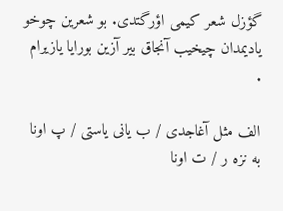گؤزل شعر کیمی اؤرگتدی. بو شعرین چوخو یادیمدان چیخیب آنجاق بیر آزین بورایا یازیرام .

الف مثل آغاجدی / ب یانی یاستی / پ اونا به نزه ر / ت اونا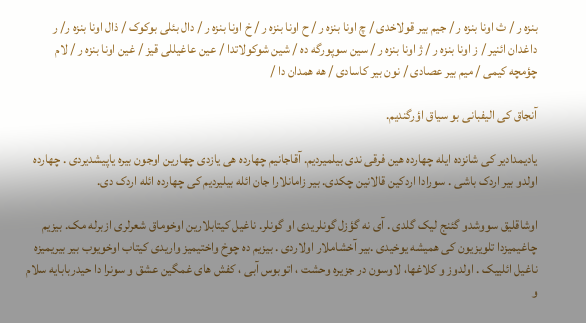بنزه ر / ث اونا بنزه ر / جیم بیر قولاخدی / چ اونا بنزه ر / ح اونا بنزه ر / خ اونا بنزه ر / دال بئلی بوکوک / ذال اونا بنزه ر/ ر داغدان ائنیر / ز اونا بنزه ر / ژ اونا بنزه ر / سین سوپورگه ده / شین شوکولاتدا / عین عاغیللی قیز / غین اونا بنزه ر / لام چؤمچه کیمی / میم بیر عصادی / نون بیر کاسادی / هه همدان دا /

آنجاق کی الیفبانی بو سیاق اؤرگندیم.

یادیمدادیر کی شانزده ایله چهارده هین فرقی ندی بیلمیردیم. آقاجانیم چهارده هی یازدی چهارین اوجون بیره یاپیشدیردی . چهارده اولدو بیر اردک باشی . سورادا اردکین قالانین چکدی. بیر زامانلارا جان ائله بیلیردیم کی چهارده ائله اردک دی.

اوشاقلیق سووشدو گئنج لیک گلدی . آی نه گؤزل گونلریدی او گونلر. ناغیل کیتابلارین اوخوماق شعرلری ازبرله مک. بیزیم چاغیمیزدا تلویزیون کی همیشه یوخیدی .بیر آخشاملار اولاردی . بیزیم ده چوخ واختیمیز واریدی کیتاب اوخویوب بیر بیریمیزه ناغیل ائلییک . اولدوز و کلاغها، لاوسون در جزیره وحشت ، اتوبوس آبی ، کفش های غمگین عشق و سونرا دا حیدربابایه سلام و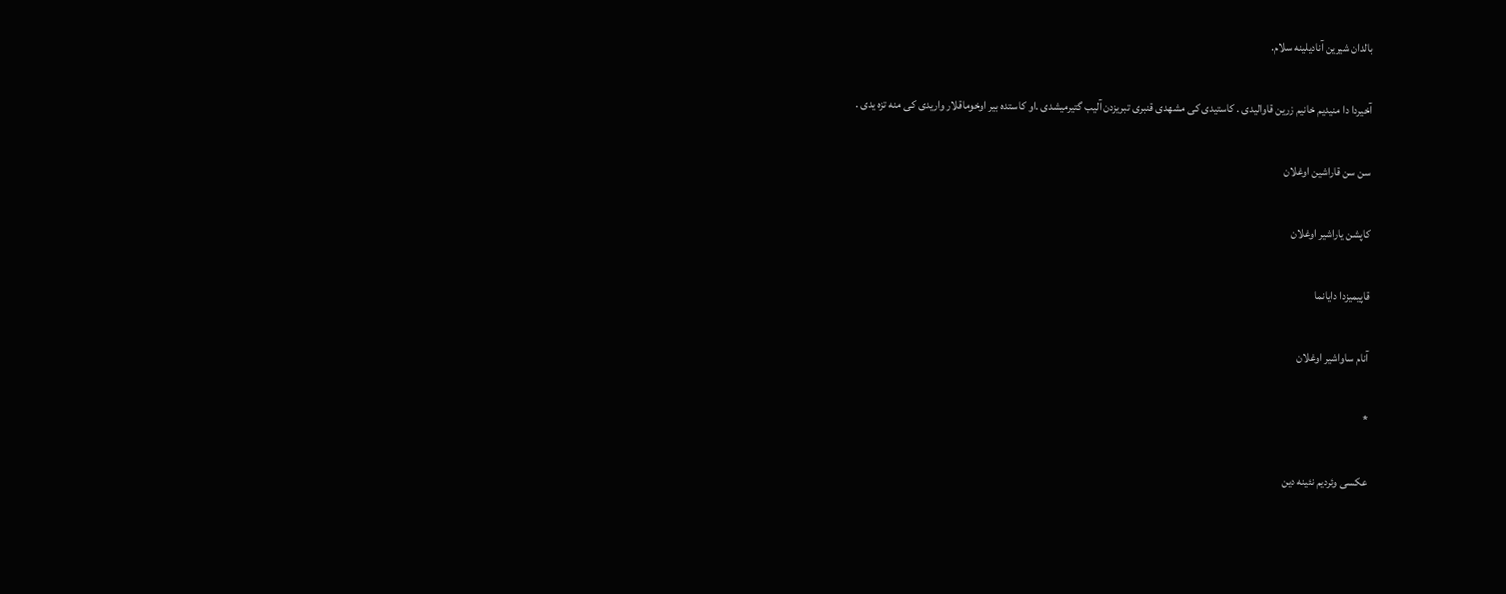بالدان شیرین آنادیلینه سلام.

آخیردا دا منیدیم خانیم زرین قاوالیدی . کاستیدی کی مشهدی قنبری تبریزدن آلیب گتیرمیشدی .او کاستده بیر اوخوماقلار واریدی کی منه تزه یدی .

سن سن قاراشین اوغلان

کاپشن یاراشیر اوغلان

قاپیمیزدا دایانما

آنام ساواشیر اوغلان

*

عکسی وئردیم نئینه دین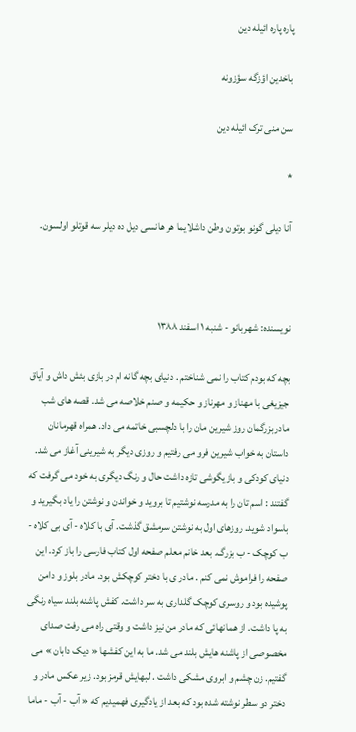پاره پاره ائیله دین

باخدین اؤزگه سؤزونه

سن منی ترک ائیله دین

*

آنا دیلی گونو بوتون وطن داشلایما هر هانسی دیل ده دیلر سه قوتلو اولسون.



نویسنده: شهربانو - شنبه ۱ اسفند ۱۳۸۸

بچه که بودم کتاب را نمی شناختم . دنیای بچه گانه ام در بازی بئش داش و آیاق جیزیغی با مهناز و مهرناز و حکیمه و صنم خلاصه می شد. قصه های شب مادربزرگمان روز شیرین مان را با دلچسبی خاتمه می داد. همراه قهرمانان داستان به خواب شیرین فرو می رفتیم و روزی دیگر به شیرینی آغاز می شد. دنیای کودکی و بازیگوشی تازه داشت حال و رنگ دیگری به خود می گرفت که گفتند : اسم تان را به مدرسه نوشتیم تا بروید و خواندن و نوشتن را یاد بگیرید و باسواد شوید. روزهای اول به نوشتن سرمشق گذشت. آی با کلاه - آی بی کلاه - ب کوچک - ب بزرگ. بعد خانم معلم صفحه اول کتاب فارسی را باز کرد. این صفحه را فراموش نمی کنم . مادر ی با دختر کوچکش بود. مادر بلوز و دامن پوشیده بود و روسری کوچک گلداری به سر داشت. کفش پاشنه بلند سیاه رنگی به پا داشت. از همانهائی که مادر من نیز داشت و وقتی راه می رفت صدای مخصوصی از پاشنه هایش بلند می شد. ما به این کفشها « دیک دابان » می گفتیم. زن چشم و ابروی مشکی داشت . لبهایش قرمز بود. زیر عکس مادر و دختر دو سطر نوشته شده بود که بعد از یادگیری فهمیدیم که « آب - آب - ماما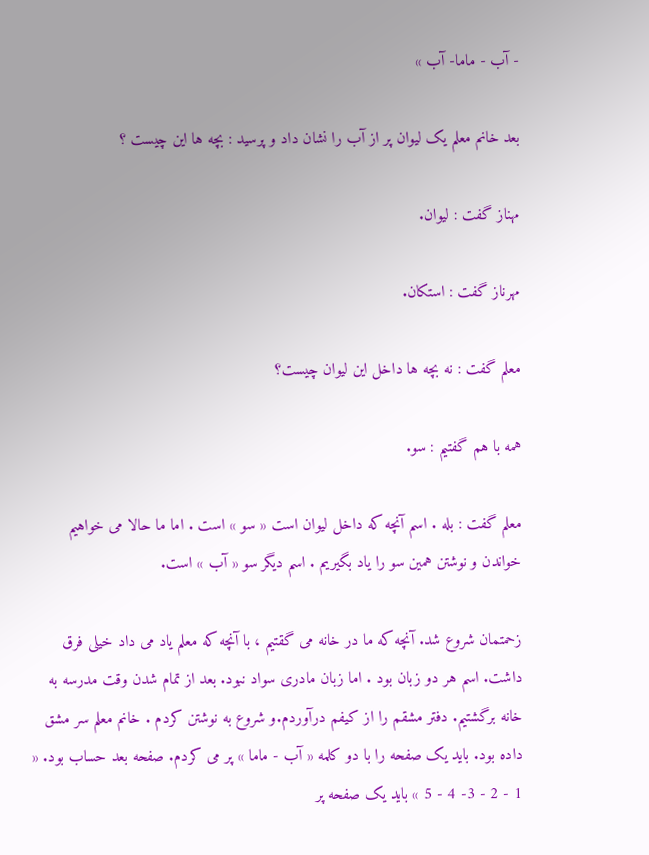- آب - ماما- آب »

بعد خانم معلم یک لیوان پر از آب را نشان داد و پرسید : بچه ها این چیست ؟

مهناز گفت : لیوان.

مهرناز گفت : استکان.

معلم گفت : نه بچه ها داخل این لیوان چیست؟

همه با هم گفتیم : سو.

معلم گفت : بله . اسم آنچه که داخل لیوان است « سو » است . اما ما حالا می خواهیم خواندن و نوشتن همین سو را یاد بگیریم . اسم دیگر سو « آب » است.

زحمتمان شروع شد. آنچه که ما در خانه می گقتیم ، با آنچه که معلم یاد می داد خیلی فرق داشت. اسم هر دو زبان بود . اما زبان مادری سواد نبود. بعد از تمام شدن وقت مدرسه به خانه برگشتیم. دفتر مشقم را از کیفم درآوردم.و شروع به نوشتن کردم . خانم معلم سر مشق داده بود. باید یک صفحه را با دو کلمه « آب - ماما » پر می کردم. صفحه بعد حساب بود. « 1 - 2 - 3- 4 - 5 » باید یک صفحه پر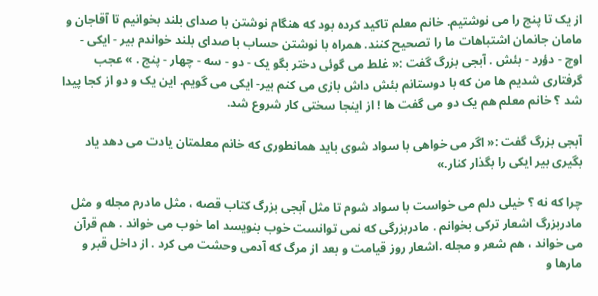از یک تا پنج را می نوشتیم. خانم معلم تاکید کرده بود که هنگام نوشتن با صدای بلند بخوانیم تا آقاجان و مامان جانمان اشتباهات ما را تصحیح کنند. همراه با نوشتن حساب با صدای بلند خواندم بیر - ایکی - اوچ - دؤرد - بئش . آبجی بزرگ گفت :« غلط می گوئی دختر بگو یک - دو - سه - چهار - پنج . » عجب گرفتاری شدیم ها من که با دوستانم بئش داش بازی می کنم بیر- ایکی می گویم. این یک و دو از کجا پیدا شد ؟ خانم معلم هم یک دو می گفت ها ! از اینجا سختی کار شروع شد.

آبجی بزرگ گفت :« اگر می خواهی با سواد شوی باید همانطوری که خانم معلمتان یادت می دهد یاد بگیری بیر ایکی را بگذار کنار.»

چرا که نه ؟ خیلی دلم می خواست با سواد شوم تا مثل آبجی بزرگ کتاب قصه ، مثل مادرم مجله و مثل مادربزرگ اشعار ترکی بخوانم . مادربزرگی که نمی توانست خوب بنویسد اما خوب می خواند . هم قرآن می خواند ، هم شعر و مجله .اشعار روز قیامت و بعد از مرگ که آدمی وحشت می کرد . از داخل قبر و مارها و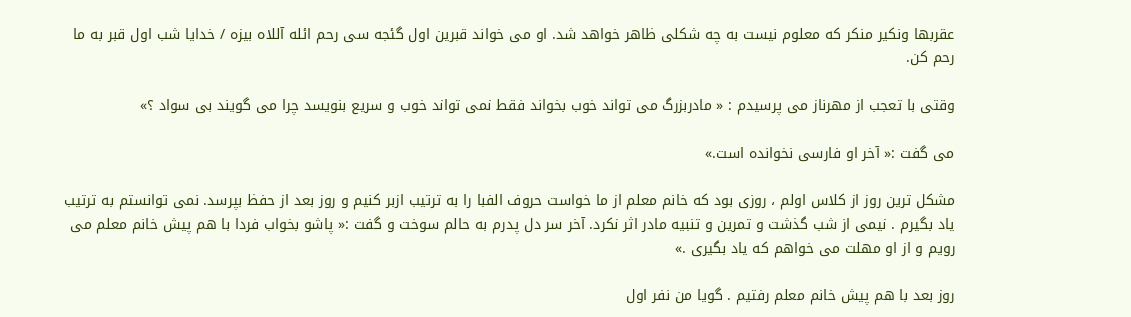عقربها ونکیر منکر که معلوم نیست به چه شکلی ظاهر خواهد شد. او می خواند قبرین اول گئجه سی رحم ائله آللاه بیزه / خدایا شب اول قبر به ما رحم کن.

وقتی با تعجب از مهرناز می پرسیدم : « مادربزرگ می تواند خوب بخواند فقط نمی تواند خوب و سریع بنویسد چرا می گویند بی سواد ؟»

می گفت :« آخر او فارسی نخوانده است.»

مشکل ترین روز از کلاس اولم ، روزی بود که خانم معلم از ما خواست حروف الفبا را به ترتیب ازبر کنیم و روز بعد از حفظ بپرسد. نمی توانستم به ترتیب یاد بگیرم . نیمی از شب گذشت و تمرین و تنبیه مادر اثر نکرد. آخر سر دل پدرم به حالم سوخت و گفت :« پاشو بخواب فردا با هم پیش خانم معلم می رویم و از او مهلت می خواهم که یاد بگیری .»

روز بعد با هم پیش خانم معلم رفتیم . گویا من نفر اول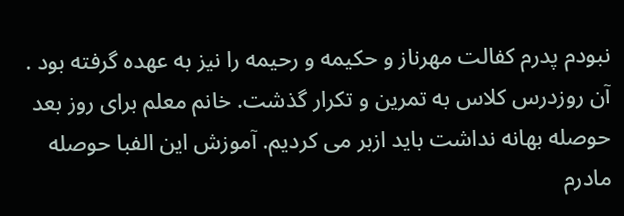نبودم پدرم کفالت مهرناز و حکیمه و رحیمه را نیز به عهده گرفته بود . آن روزدرس کلاس به تمرین و تکرار گذشت. خانم معلم برای روز بعد حوصله بهانه نداشت باید ازبر می کردیم. آموزش این الفبا حوصله مادرم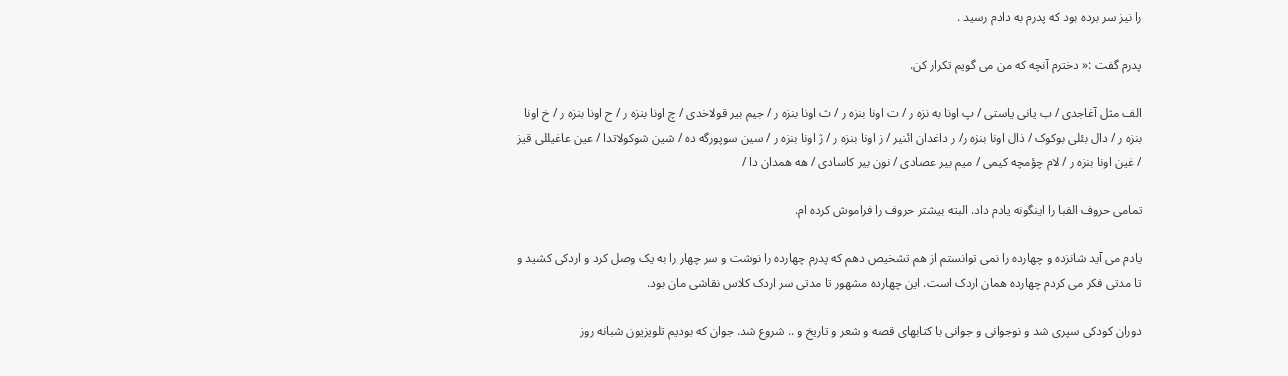را نیز سر برده بود که پدرم به دادم رسید .

پدرم گفت :« دخترم آنچه که من می گویم تکرار کن.

الف مثل آغاجدی / ب یانی یاستی / پ اونا به نزه ر / ت اونا بنزه ر / ث اونا بنزه ر / جیم بیر قولاخدی / چ اونا بنزه ر / ح اونا بنزه ر / خ اونا بنزه ر / دال بئلی بوکوک / ذال اونا بنزه ر/ ر داغدان ائنیر / ز اونا بنزه ر / ژ اونا بنزه ر / سین سوپورگه ده / شین شوکولاتدا / عین عاغیللی قیز / غین اونا بنزه ر / لام چؤمچه کیمی / میم بیر عصادی / نون بیر کاسادی / هه همدان دا /

تمامی حروف الفبا را اینگونه یادم داد. البته بیشتر حروف را فراموش کرده ام.

یادم می آید شانزده و چهارده را نمی توانستم از هم تشخیص دهم که پدرم چهارده را نوشت و سر چهار را به یک وصل کرد و اردکی کشید و تا مدتی فکر می کردم چهارده همان اردک است. این چهارده مشهور تا مدتی سر اردک کلاس نقاشی مان بود.

دوران کودکی سپری شد و نوجوانی و جوانی با کتابهای قصه و شعر و تاریخ و .. شروع شد. جوان که بودیم تلویزیون شبانه روز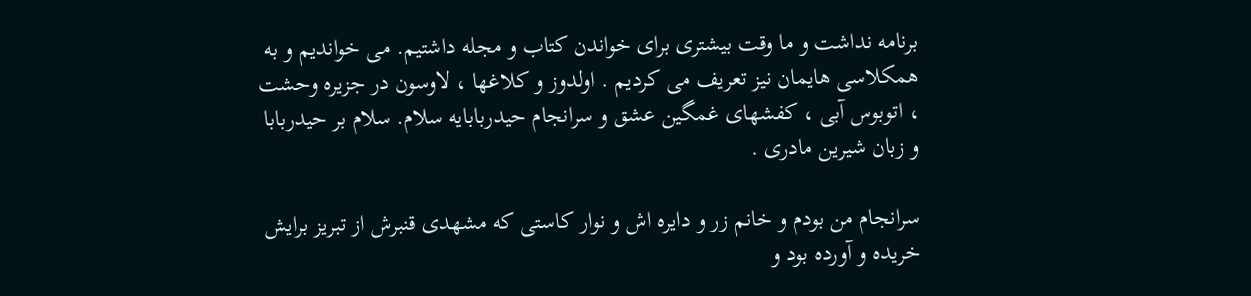برنامه نداشت و ما وقت بیشتری برای خواندن کتاب و مجله داشتیم. می خواندیم و به همکلاسی هایمان نیز تعریف می کردیم . اولدوز و کلاغها ، لاوسون در جزیره وحشت ، اتوبوس آبی ، کفشهای غمگین عشق و سرانجام حیدربابایه سلام. سلام بر حیدربابا و زبان شیرین مادری .

سرانجام من بودم و خانم زر و دایره اش و نوار کاستی که مشهدی قنبرش از تبریز برایش خریده و آورده بود و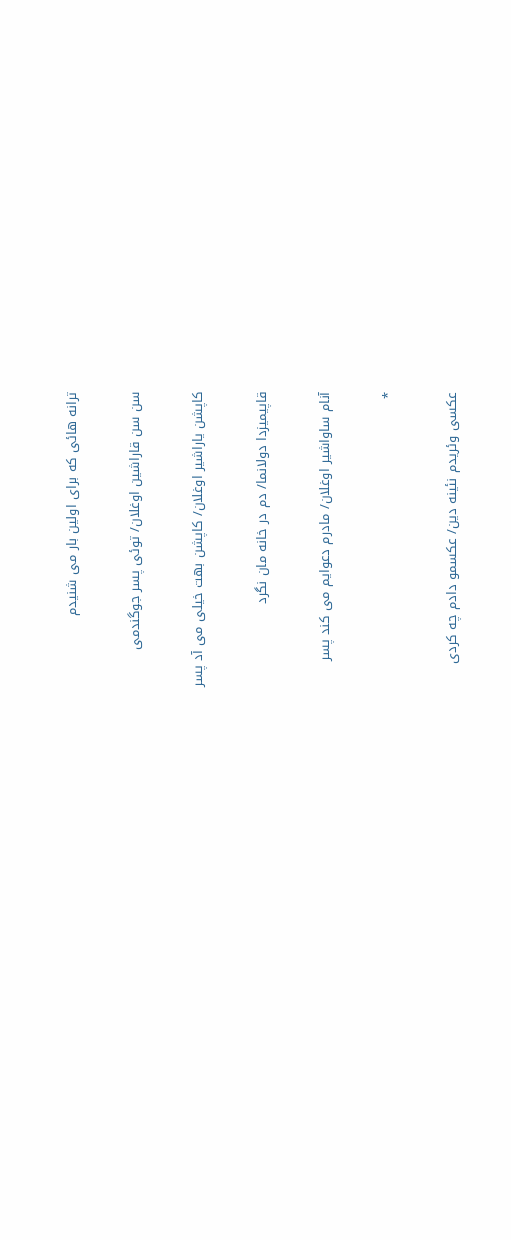ترانه هائی که برای اولین بار می شنیدم

سن سن قاراشین اوغلان/ توئی پسر جوگندمی

کاپشن یاراشیر اوغلان/ کاپشن بهت خیلی می آد پسر

قاپیمیزدا دولانما/ دم در خانه مان نگرد

آنام ساواشیر اوغلان/ مادرم دعوایم می کند پسر

*

عکسی وئریدم نئینه دین/ عکسمو دادم چه کردی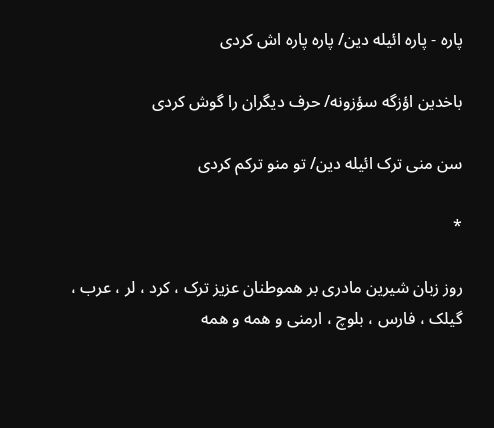پاره - پاره ائیله دین/ پاره پاره اش کردی

باخدین اؤزگه سؤزونه/ حرف دیگران را گوش کردی

سن منی ترک ائیله دین/ تو منو ترکم کردی

*

روز زبان شیرین مادری بر هموطنان عزیز ترک ، کرد ، لر ، عرب ، گیلک ، فارس ، بلوچ ، ارمنی و همه و همه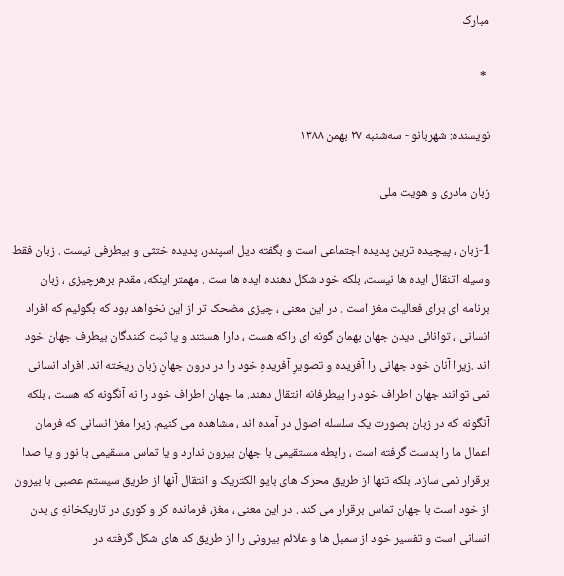مبارک

 *

نویسنده: شهربانو - سه‌شنبه ٢٧ بهمن ۱۳۸۸

زبان مادری و هویت ملی

1-زبان ، پیچیده ترین پدیده اجتماعی است و بگفته دیل اسپندر، پدیده ختثی و بیطرفی نیست . زبان فقط وسیله اتنقال ایده ها نیست، بلکه خود شکل دهنده ایده ها ست . مهمتر اینکه، مقدم برهرچیزی ، زبان برنامه ای برای فعالیت مغز است . در این معنی ، چیزی مضحک تر از این نخواهد بود که بگوئیم که افراد انسانی ، توانائی دیدن جهان بهمان گونه ای راکه هست ، دارا هستند و یا ثبت کنندگان بیطرف جهان خود اند .زیرا آنان خود جهانی را آفریده و تصویرِ آفریدهِ خود را در درون جهانِ زبان ریخته اند. افراد انسانی نمی توانند جهان اطراف خود را بیطرفانه انتقال دهند. ما جهان اطراف خود را نه آنگونه که هست ، بلکه آنگونه که در زبان بصورت یک سلسله اصول در آمده اند ، مشاهده می کنیم. زیرا مغز انسانی که فرمان اعمال ما را بدست گرفته است ، رابطه مستقیمی با جهان بیرون ندارد و یا تماس مسقیمی با نور و یا صدا برقرار نمی سازد. بلکه تنها از طریق محرک های بایو الکتریک و انتقال آنها از طریق سیستم عصبی با بیرون از خود است با جهان تماس برقرار می کند . در این معنی ، مغز، فرمانده کر و کوری در تاریکخانهِ ی بدن انسانی است و تفسیر خود از سمبل ها و علائم بیرونی را از طریق کد های شکل گرفته در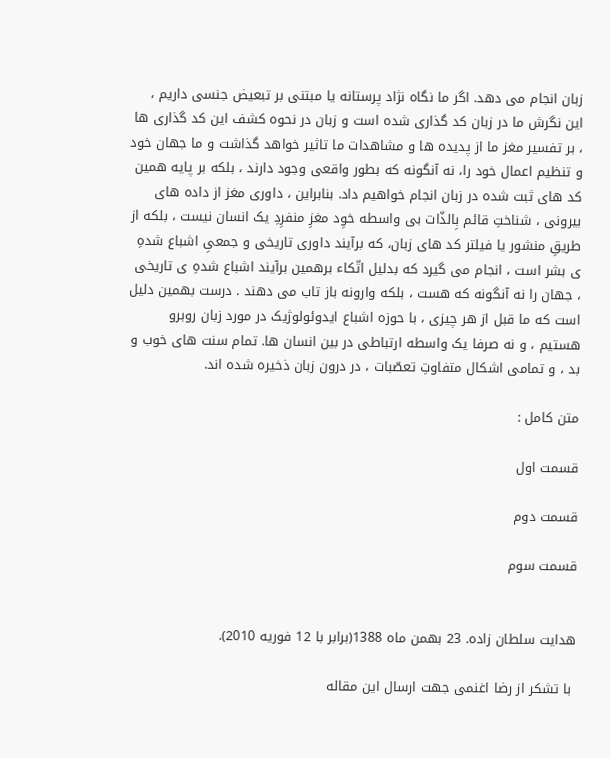زبان انجام می دهد. اگر ما نگاه نژاد پرستانه یا مبتنی بر تبعیض جنسی داریم ، این نگرش ما در زبان کد گذاری شده است و زبان در نحوه کشف این کد گذاری ها ، بر تفسیر مغز ما از پدیده ها و مشاهدات ما تاثیر خواهد گذاشت و ما جهان خود و تنظیم اعمال خود را، نه آنگونه که بطور واقعی وجود دارند ، بلکه بر پایه همین کد های ثبت شده در زبان انجام خواهیم داد. بنابراین ، داوری مغز از داده های بیرونی ، شناختِ قائم بِالذّات بی واسطه خوِد مغزِ منفرِدِ یک انسان نیست ، بلکه از طریقِ منشور یا فیلتر کد های زبان، که برآیند داوری تاریخی و جمعیِ اشباع شدهِ ی بشر است ، انجام می گیرد که بدلیل اتّکاء برهمین برآیند اشباع شدهِ ی تاریخی ، جهان را نه آنگونه که هست ، بلکه وارونه باز تاب می دهند . درست بهمین دلیل است که ما قبل از هر چیزی ، با حوزه اشباع ایدوئولوژیک در مورد زبان روبرو هستیم ، و نه صرفا یک واسطه ارتباطی در بین انسان ها. تمام سنت های خوب و بد ، و تمامی اشکال متفاوتِ تعصّبات ، در درون زبان ذخیره شده اند.

متن کامل :

قسمت اول

قسمت دوم

قسمت سوم


هدایت سلطان زاده. 23 بهمن ماه 1388(برابر با 12 فوریه 2010).

 با تشکر از رضا اغنمی جهت ارسال این مقاله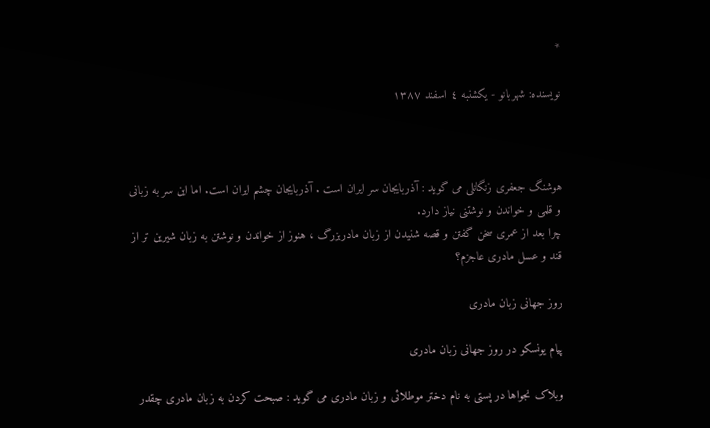*

نویسنده: شهربانو - یکشنبه ٤ اسفند ۱۳۸٧



هوشنگ جعفری زنگانلی می گوید : آذربایجان سر ایران است . آذربایجان چشم ایران است. اما این سر به زبانی و قلمی و خواندن و نوشتنی نیاز دارد.
چرا بعد از عمری سخن گفتن و قصه شنیدن از زبان مادربزرگ ، هنوز از خواندن و نوشتن به زبان شیرین تر از قند و عسل مادری عاجزم؟

روز جهانی زبان مادری

پیام یونسکو در روز جهانی زبان مادری

وبلاک نجواها در پستی به نام دختر موطلائی و زبان مادری می گوید : صبحت کردن به زبان مادری چقدر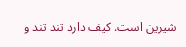شیرین است. کیف دارد تند تند و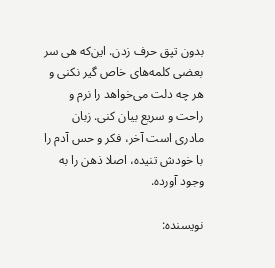بدون تپق حرف زدن. این‌که هی سر بعضی کلمه‌های خاص گیر نکنی و هر چه دلت می‌خواهد را نرم و راحت و سریع بیان کنی. زبان مادری‌ است آخر، فکر و حس آدم را با خودش تنیده، اصلا ذهن را به وجود آورده.

نویسنده: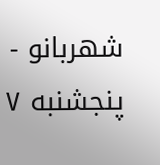شهربانو - پنجشنبه ٧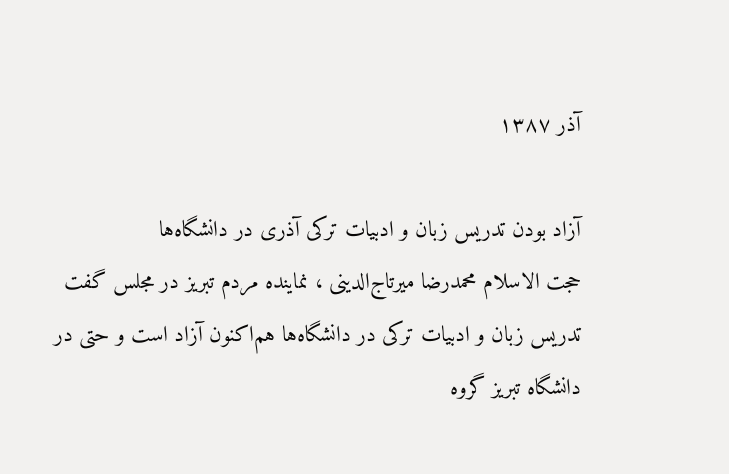آذر ۱۳۸٧

آزاد بودن تدریس زبان و ادبیات ترکی آذری در دانشگاه‌ها
حجت الاسلام محمدرضا میرتاج‌الدینی ، نماینده مردم تبریز در مجلس گفت
تدریس زبان و ادبیات ترکی در دانشگاه‌ها هم‌اکنون آزاد است و حتی در دانشگاه تبریز گروه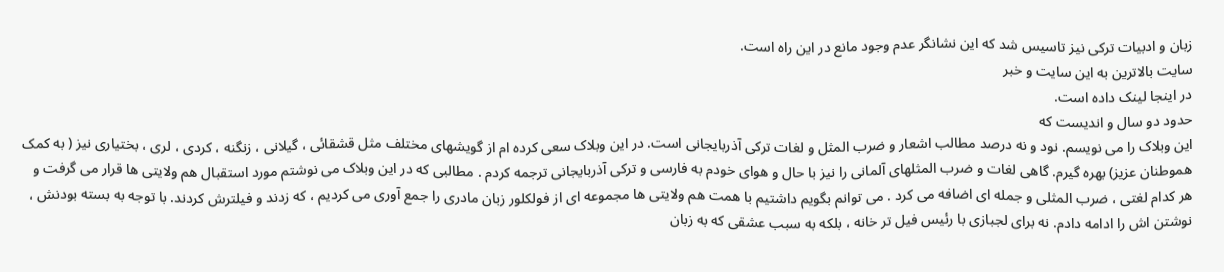زبان و ادبیات ترکی نیز تاسیس شد که این نشانگر عدم وجود مانع در این راه است.
سایت بالاترین به این سایت و خبر
در اینجا لینک داده است.
حدود دو سال و اندیست که
این وبلاک را می نویسم. نود و نه درصد مطالب اشعار و ضرب المثل و لغات ترکی آذربایجانی است. در این وبلاک سعی کرده ام از گویشهای مختلف مثل قشقائی ، گیلانی ، زنگنه ، کردی ، لری ، بختیاری نیز ( به کمک هموطنان عزیز) بهره گیرم. گاهی لغات و ضرب المثلهای آلمانی را نیز با حال و هوای خودم به فارسی و ترکی آذربایجانی ترجمه کردم . مطالبی که در این وبلاک می نوشتم مورد استقبال هم ولایتی ها قرار می گرفت و هر کدام لغتی ، ضرب المثلی و جمله ای اضافه می کرد . می توانم بگویم داشتیم با همت هم ولایتی ها مجموعه ای از فولکلور زبان مادری را جمع آوری می کردیم ، که زدند و فیلترش کردند. با توجه به بسته بودنش ، نوشتن اش را ادامه دادم. نه برای لجبازی با رئیس فیل تر خانه ، بلکه به سبب عشقی که به زبان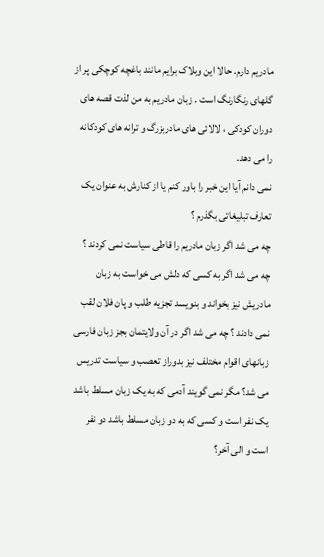مادریم دارم. حالا این وبلاک برایم مانند باغچه کوچکی پر از گلهای رنگارنگ است . زبان مادریم به من لذت قصه های دوران کودکی ، لالائی های مادربزرگ و ترانه های کودکانه را می دهد.
نمی دانم آیا این خبر را باور کنم یا از کنارش به عنوان یک تعارف تبلیغاتی بگذرم ؟
چه می شد اگر زبان مادریم را قاطی سیاست نمی کردند ؟ چه می شد اگر به کسی که دلش می خواست به زبان مادریش نیز بخواند و بنویسد تجزیه طلب و پان فلان لقب نمی دادند ؟ چه می شد اگر در آن ولایتمان بجز زبان فارسی زبانهای اقوام مختلف نیز بدوراز تعصب و سیاست تدریس می شد؟ مگر نمی گویند آدمی که به یک زبان مسلط باشد یک نفر است و کسی که به دو زبان مسلط باشد دو نفر است و الی آخر؟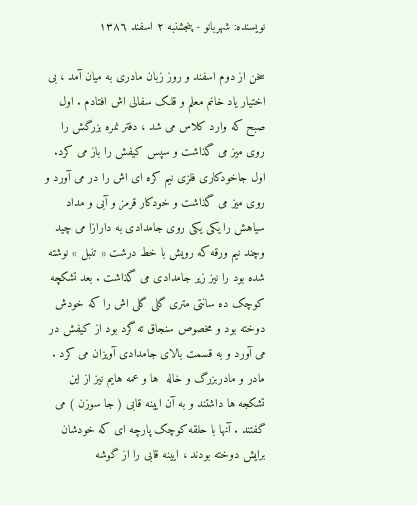نویسنده: شهربانو - پنجشنبه ٢ اسفند ۱۳۸٦

سخن از دوم اسفند و روز زبان مادری به میان آمد ، بی اختیار یاد خانم معلم و قلک سفالی اش افتادم . اول صبح که وارد کلاس می شد ، دفتر نمره بزرگش را روی میز می گذاشت و سپس کیفش را باز می کرد.  اول جاخودکاری فلزی نیم کره ای اش را در می آورد و روی میز می گذاشت و خودکار قرمز و آبی و مداد سیاهش را یکی یکی روی جامدادی به دارازا می چید وچند نیم ورقه که رویش با خط درشت « تنبل » نوشته شده بود را نیز زیر جامدادی می گذاشت . بعد تشکچه کوچک ده سانتی متری گلی گلی اش را که خودش دوخته بود و مخصوص سنجاق ته گرد بود از کیفش در می آورد و به قسمت بالای جامدادی آویزان می کرد . مادر و مادربزرگ و خاله  ها و عمه هایم نیز از این تشکجه ها داشتند و به آن ایینه قابی ( جا سوزن ) می گفتند . آنها با حلقه کوچک پارچه ای که خودشان برایش دوخته بودند ، ایینه قابی را از گوشه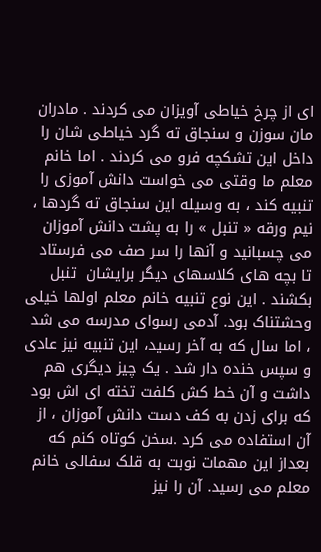ای از چرخ خیاطی آویزان می کردند . مادران مان سوزن و سنجاق ته گرد خیاطی شان را داخل این تشکچه فرو می کردند . اما خانم معلم ما وقتی می خواست دانش آموزی را تنبیه کند ، به وسیله این سنجاق ته گردها ، نیم ورقه « تنبل » را به پشت دانش آموزان می چسبانید و آنها را سر صف می فرستاد تا بچه های کلاسهای دیگر برایشان  تنبل بکشند . این نوع تنبیه خانم معلم اولها خیلی وحشتناک بود. آدمی رسوای مدرسه می شد ، اما سال که به آخر رسید، این تنبیه نیز عادی و سپس خنده دار شد . یک چیز دیگری هم داشت و آن خط کش کلفت تخته ای اش بود که برای زدن به کف دست دانش آموزان ، از آن استفاده می کرد .سخن کوتاه کنم که بعداز این مهمات نوبت به قلک سفالی خانم معلم می رسید. آن را نیز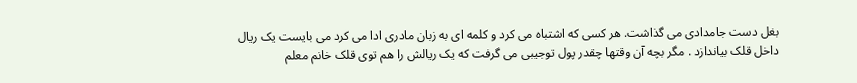بغل دست جامدادی می گذاشت. هر کسی که اشتباه می کرد و کلمه ای به زبان مادری ادا می کرد می بایست یک ریال داخل قلک بیاندازد . مگر بچه آن وقتها چقدر پول توجیبی می گرفت که یک ریالش را هم توی قلک خانم معلم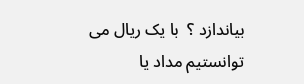بیاندازد ؟  با یک ریال می توانستیم مداد یا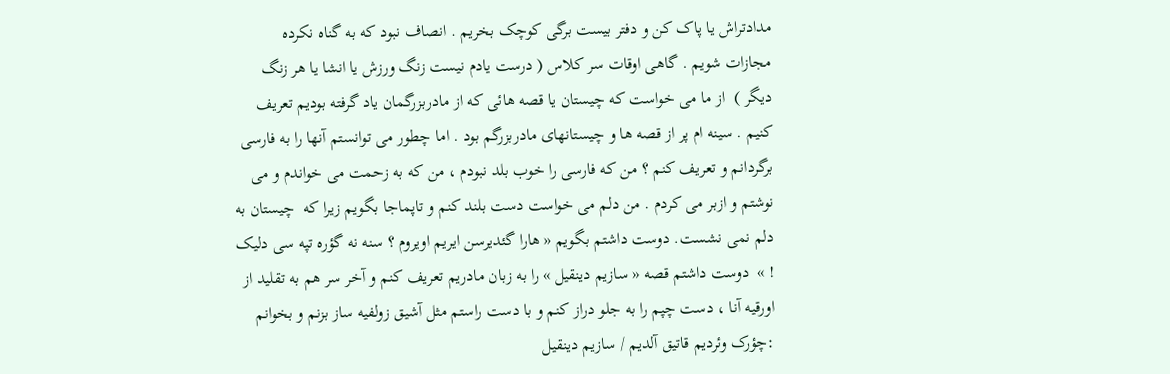مدادتراش یا پاک کن و دفتر بیست برگی کوچک بخریم . انصاف نبود که به گناه نکرده مجازات شویم . گاهی اوقات سر کلاس ( درست یادم نیست زنگ ورزش یا انشا یا هر زنگ دیگر )  از ما می خواست که چیستان یا قصه هائی که از مادربزرگمان یاد گرفته بودیم تعریف کنیم . سینه ام پر از قصه ها و چیستانهای مادربزرگم بود . اما چطور می توانستم آنها را به فارسی برگردانم و تعریف کنم ؟ من که فارسی را خوب بلد نبودم ، من که به زحمت می خواندم و می نوشتم و ازبر می کردم . من دلم می خواست دست بلند کنم و تاپماجا بگویم زیرا که  چیستان به دلم نمی نشست. دوست داشتم بگویم « هارا گئدیرسن ایریم اویروم ؟ سنه نه گؤره تپه سی دلیک ! »  دوست داشتم قصه « سازیم دینقیل » را به زبان مادریم تعریف کنم و آخر سر هم به تقلید از اورقیه آنا ، دست چپم را به جلو دراز کنم و با دست راستم مثل آشیق زولفیه ساز بزنم و بخوانم :چؤرک وئردیم قاتیق آلدیم / سازیم دینقیل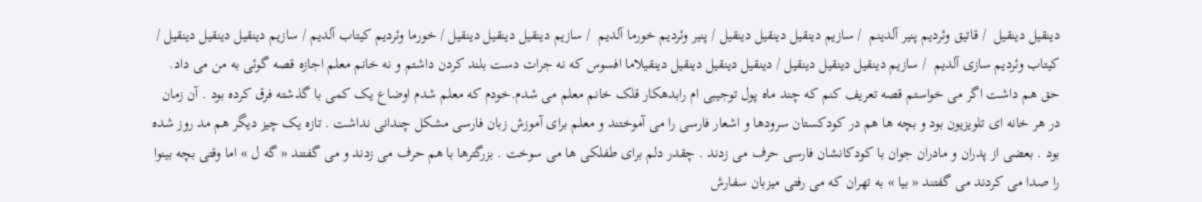دینقیل دینقیل  / قاتیق وئردیم پنیر آلدینم  / سازیم دینقیل دینقیل دینقیل / پنیر وئردیم خورما آلدیم  / سازیم دینقیل دینقیل دینقیل / خورما وئردیم کیتاب آلدیم / سازیم دینقیل دینقیل دینقیل / کیتاب وئردیم سازی آلدیم  / سازیم دینقیل دینقیل دینقیل / دینقیل دینقیل دینقیل دینقیلاما افسوس که نه جرات دست بلند کردن داشتم و نه خانم معلم اجازه قصه گوئی به من می داد. حق هم داشت اگر می خواستم قصه تعریف کنم که چند ماه پول توجیبی ام رابدهکار قلک خانم معلم می شدم.خودم که معلم شدم اوضاع یک کمی با گذشته فرق کرده بود . آن زمان در هر خانه ای تلویزیون بود و بچه ها هم در کودکستان سرودها و اشعار فارسی را می آموختند و معلم برای آموزش زبان فارسی مشکل چندانی نداشت . تازه یک چیز دیگر هم مد روز شده بود . بعضی از پدران و مادران جوان با کودکانشان فارسی حرف می زدند . چقدر دلم برای طفلکی ها می سوخت . بزرگترها با هم حرف می زدند و می گفتند « گه ل » اما وقتی بچه بینوا را صدا می کردند می گفتند « بیا » به تهران که می رفتی میزبان سفارش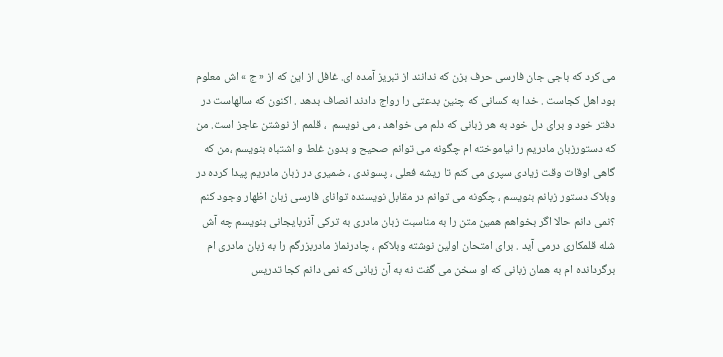می کرد که باجی جان فارسی حرف بزن که ندانند از تبریز آمده ای. غافل از این که از « ج » اش معلوم بود اهل کجاست . خدا به کسانی که چنین بدعتی را رواج دادند انصاف بدهد . اکنون که سالهاست در دفتر خود و برای دل خود به هر زبانی که دلم می خواهد ، می نویسم  ، قلمم از نوشتن عاجز است. من که دستورزبان مادریم را نیاموخته ام چگونه می توانم صحیح و بدون غلط و اشتباه بنویسم ،من که گاهی اوقات وقت زیادی سپری می کنم تا ریشه فعلی ، پسوندی ، ضمیری در زبان مادریم پیدا کرده در وبلاک دستور زبانم بنویسم ، چگونه می توانم در مقابل نویسنده توانای فارسی زبان اظهار وجود کنم ؟نمی دانم حالا اگر بخواهم همین متن را به مناسبت زبان مادری به ترکی آذربایجانی بنویسم چه آش شله قلمکاری درمی آید . برای امتحان اولین نوشته وبلاکم ، چادرنماز مادربزرگم را به زبان مادری ام برگردانده ام به همان زبانی که او سخن می گفت نه به آن زبانی که نمی دانم کجا تدریس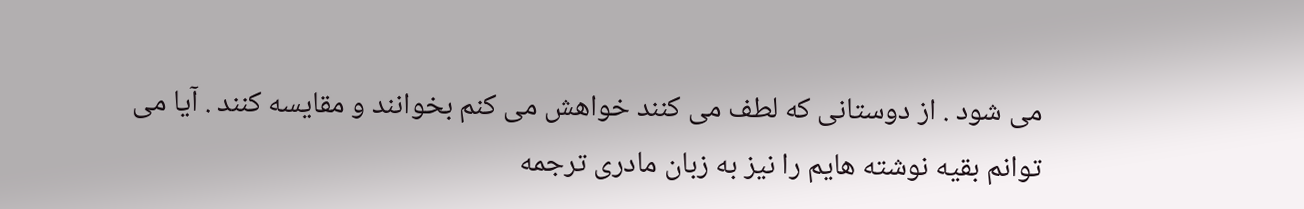می شود . از دوستانی که لطف می کنند خواهش می کنم بخوانند و مقایسه کنند . آیا می توانم بقیه نوشته هایم را نیز به زبان مادری ترجمه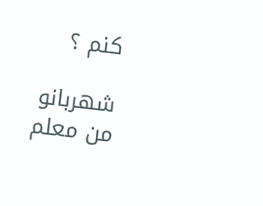کنم ؟

شهربانو
من معلم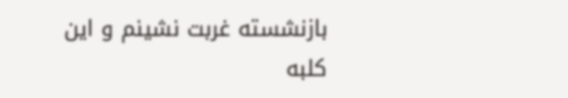بازنشسته غربت نشینم و این کلبه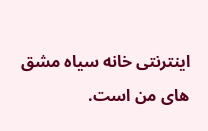اینترنتی خانه سیاه مشق های من است.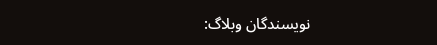نویسندگان وبلاگ: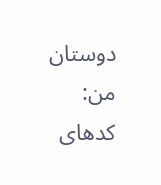دوستان من:
کدهای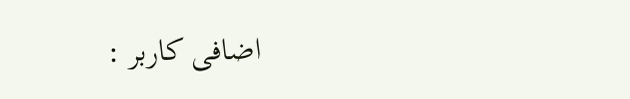اضافی کاربر :